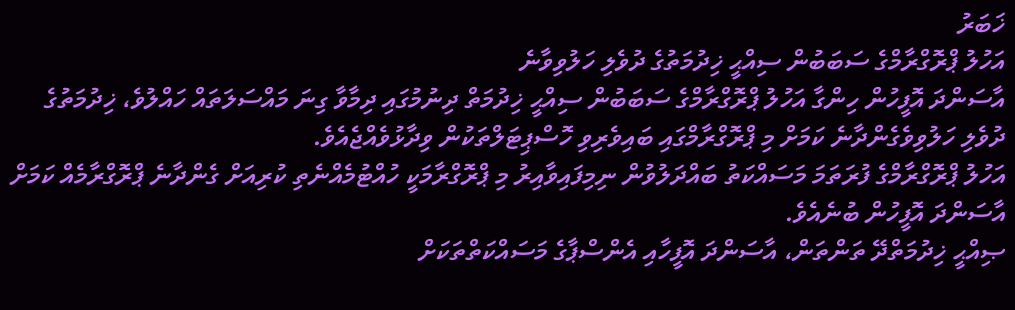ޚަބަރު
އަހުލު ޕްރޮގްރާމްގެ ސަބަބުން ސިއްޙީ ޚިދުމަތުގެ ދުވެލި ހަލުވިވާނެ
އާސަންދަ އޮފީހުން ހިންގާ އަހުލު ޕްރޮގްރާމްގެ ސަބަބުން ސިއްޙީ ޚިދުމަތް ދިނުމުގައި ދިމާވާ ގިނަ މައްސަލަތައް ހައްލުވެ، ޚިދުމަތުގެ ދުވެލި ހަލުވިވެގެންދާނެ ކަމަށް މި ޕްރޮގްރާމްގައި ބައިވެރިވި ހޮސްޕިޓަލްތަކުން ވިދާޅުވެއްޖެއެވެ.
އަހުލު ޕްރޮގްރާމްގެ ފުރަތަމަ މަސައްކަތު ބައްދަލުވުން ނިމިފައިވާއިރު މި ޕްރޮގްރާމަކީ ހުއްޓުމެއްނެތި ކުރިއަށް ގެންދާނެ ޕްރޮގްރާމެއް ކަމަށް އާސަންދަ އޮފީހުން ބުނެއެވެ.
ޞިއްޙީ ޚިދުމަތްދޭ ތަންތަން، އާސަންދަ އޮފީހާއި އެންސްޕާގެ މަސައްކަތްތަކަށް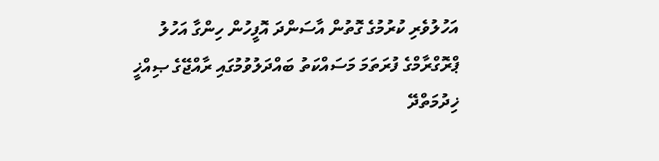އަހުލުވެރި ކުރުމުގެ ގޮތުން އާސަންދަ އޮފީހުން ހިންގާ އަހުލު ޕްރޮގްރާމްގެ ފުރަތަމަ މަސައްކަތު ބައްދަލުވުމުގައި ރާއްޖޭގެ ޞިއްޚީ ޚިދުމަތްދޭ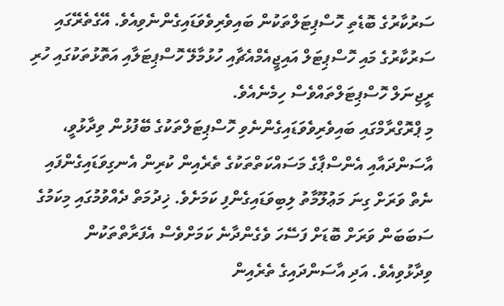ސަރުކާރުގެ ބޮޑެތި ހޮސްޕިޓަލްތަކުން ބައިވެރިވެވަޑައިގެންނެވިއެވެ. އޭގެތެރޭގައި ސަރުކާރުގެ މައި ހޮސްޕިޓަލް އައިޖީއެމްއެޗާއި ހުޅުމާލޭ ހޮސްޕިޓަލާއި އަތޮޅުތަކުގައި ހުރި ރީޖިނަލް ހޮސްޕިޓަލްތައްވެސް ހިމެނެއެވެ.
މި ޕްރޮގްރާމްގައި ބައިވެރިވެވަޑައިގެންނެވި ހޮސްޕިޓަލްތަކުގެ ބޭފުޅުން ވިދާޅުވީ، އާސަންދައާއި އެންސްޕާގެ މަސައްކަތްތަކުގެ ތެރެއިން ކުރިން އެނގިވަޑައިގެންފައި ނެތް ވަރަށް ގިނަ މަޢުލޫމާތު ލިބިވަޑައިގެންފި ކަމަށެވެ. ޚިދުމަތް ދެއްވުމުގައި މިކަމުގެ ސަބަބަން ވަރަށް ބޮޑަށް ފަސޭހަ ވެގެންދާނެ ކަމަށްވެސް އެފަރާތްތަކުން ވިދާޅުވިއެވެ. އަދި އާސަންދައިގެ ތެރެއިން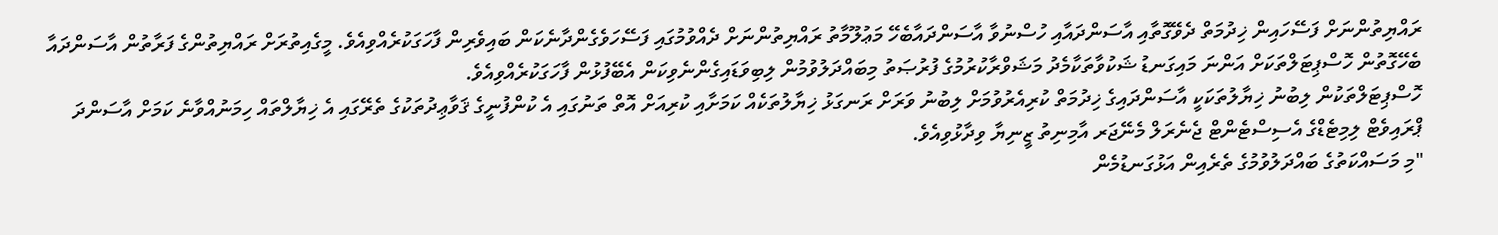ރައްޔިތުންނަށް ފަސޭހައިން ޚިދުމަތް ދެވޭގޮތާއި އާސަންދައާއި ހުސްނުވާ އާސަންދައާބެހޭ މަޢުލޫމާތު ރައްޔިތުންނަށް ދެއްވުމުގައި ފަސޭހަވެގެންދާނެކަން ބައިވެރިން ފާހަގަކުރެއްވިއެވެ. މީގެއިތުރަށް ރައްޔިތުންގެ ފަރާތުން އާސަންދައާ ބެހޭގޮތުން ހޮސްޕިޓަލްތަކަށް އަންނަ މައިގަނޑު ޝަކުވާތަކާމެދު މަޝަވްރާކުރުމުގެ ފުރުޞަތު މިބައްދަލުވުމުން ލިބިވަޑައިގެންނެވިކަން އެބޭފުޅުން ފާހަގަކުރެއްވިއެވެ.
ހޮސްޕިޓަލްތަކުން ލިބުނު ޚިޔާލުތަކަކީ އާސަންދައިގެ ޚިދުމަތް ކުރިއެރުވުމަށް ލިބުނު ވަރަށް ރަނގަޅު ޚިޔާލުތަކެއް ކަމަށާއި ކުރިއަށް އޮތް ތަނުގައި އެ ކުންފުނީގެ ޤަވާޢިދުތަކުގެ ތެރޭގައި އެ ޚިޔާލްތައް ހިމަނުއްވާނެ ކަމަށް އާސަންދަ ޕްރައިވެޓް ލިމިޓެޑްގެ އެސިސްޓެންޓް ޖެނެރަލް މެނޭޖަރ އާމިނިތު ޒީނިޔާ ވިދާޅުވިއެވެ.
"މި މަސައްކަތުގެ ބައްދަލުވުމުގެ ތެރެއިން އަޅުގަނޑުމެން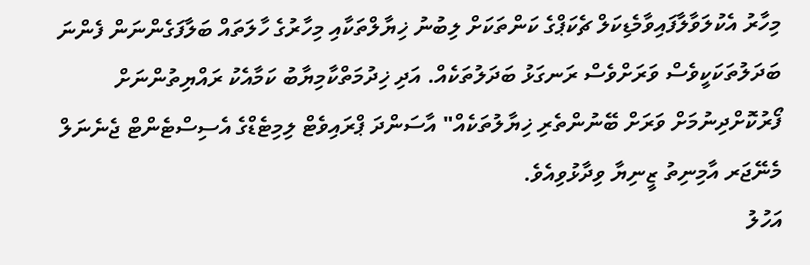މިހާރު އެކުލަވާލާފައިވާމެޑިކަލް ޗެކަޕްގެ ކަންތަކަށް ލިބުނު ޚިޔާލްތަކާއި މިހާރުގެ ހާލަތައް ބަލާފަގެންނަން ފެންނަ ބަދަލުތަކަކީވެސް ވަރަށްވެސް ރަނގަޅު ބަދަލުތަކެއް. އަދި ޚިދުމަތްކާމިޔާބު ކަމާއެކު ރައްޔިތުންނަށް ފޯރުކޮށްދިނުމަށް ވަރަށް ބޭނުންތެރި ޚިޔާލުތަކެއް" އާސަންދަ ޕްރައިވެޓް ލިމިޓެޑްގެ އެސިސްޓެންޓް ޖެނެނަލް މެނޭޖަރ އާމިނިތު ޒީނިޔާ ވިދާޅުވިއެވެ.
އަހުލު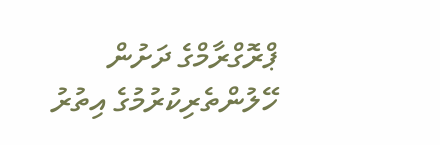ޕްރޮގްރާމްގެ ދަށުން ހޭލުންތެރިކުރުމުގެ އިތުރު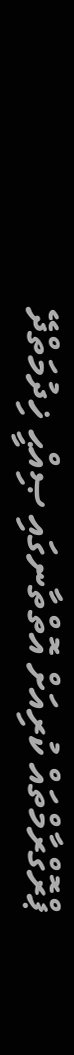ޕްރޮގްރާމްތައް ކުރިއަށް އޮތްތާނގައި ޞިއްޙީ ޚިދުމަތްދޭ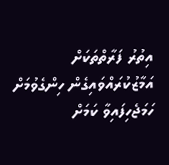އިތުރު ފަރާތްތަކަށް އަމާޒުކުރައްވައިގެން ހިންގެވުމަށް ހަމަޖެހިފައިވާ ކަމަށް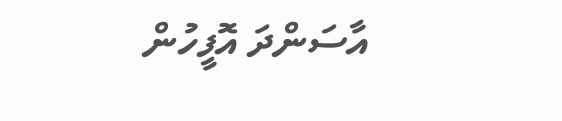އާސަންދަ އޮފީހުން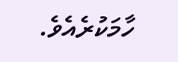ހާމަކުރެއެވެ.